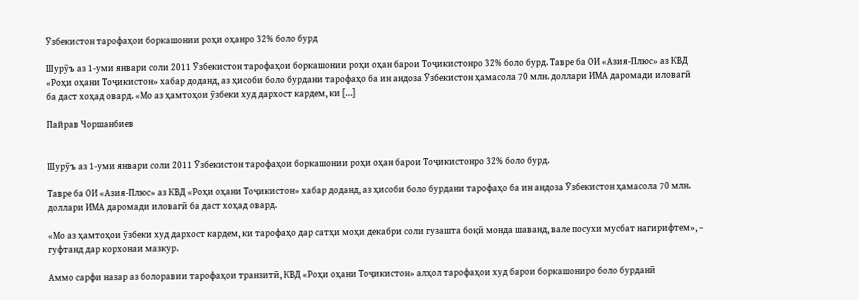Ӯзбекистон тарофаҳои боркашонии роҳи оҳанро 32% боло бурд

Шурӯъ аз 1-уми январи соли 2011 Ӯзбекистон тарофаҳои боркашонии роҳи оҳан барои Тоҷикистонро 32% боло бурд. Тавре ба ОИ «Азия-Плюс» аз КВД «Роҳи оҳани Тоҷикистон» хабар доданд, аз ҳисоби боло бурдани тарофаҳо ба ин андоза Ӯзбекистон ҳамасола 70 млн. доллари ИМА даромади иловагӣ ба даст хоҳад овард. «Мо аз ҳамтоҳои ӯзбеки худ дархост кардем, ки […]

Пайрав Чоршанбиев


Шурӯъ аз 1-уми январи соли 2011 Ӯзбекистон тарофаҳои боркашонии роҳи оҳан барои Тоҷикистонро 32% боло бурд.

Тавре ба ОИ «Азия-Плюс» аз КВД «Роҳи оҳани Тоҷикистон» хабар доданд, аз ҳисоби боло бурдани тарофаҳо ба ин андоза Ӯзбекистон ҳамасола 70 млн. доллари ИМА даромади иловагӣ ба даст хоҳад овард.

«Мо аз ҳамтоҳои ӯзбеки худ дархост кардем, ки тарофаҳо дар сатҳи моҳи декабри соли гузашта боқӣ монда шаванд, вале посухи мусбат нагирифтем», – гуфтанд дар корхонаи мазкур.

Аммо сарфи назар аз болоравии тарофаҳои транзитӣ, КВД «Роҳи оҳани Тоҷикистон» алҳол тарофаҳои худ барои боркашониро боло бурданӣ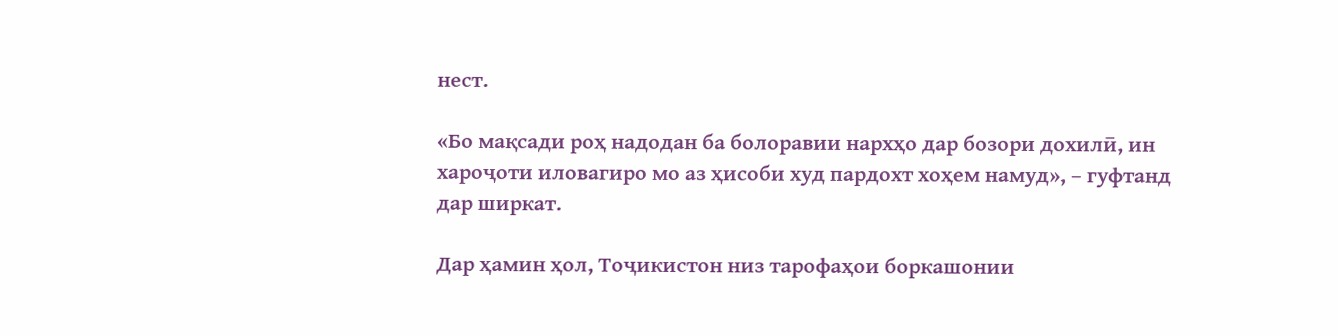нест.

«Бо мақсади роҳ надодан ба болоравии нархҳо дар бозори дохилӣ, ин хароҷоти иловагиро мо аз ҳисоби худ пардохт хоҳем намуд», – гуфтанд дар ширкат.

Дар ҳамин ҳол, Тоҷикистон низ тарофаҳои боркашонии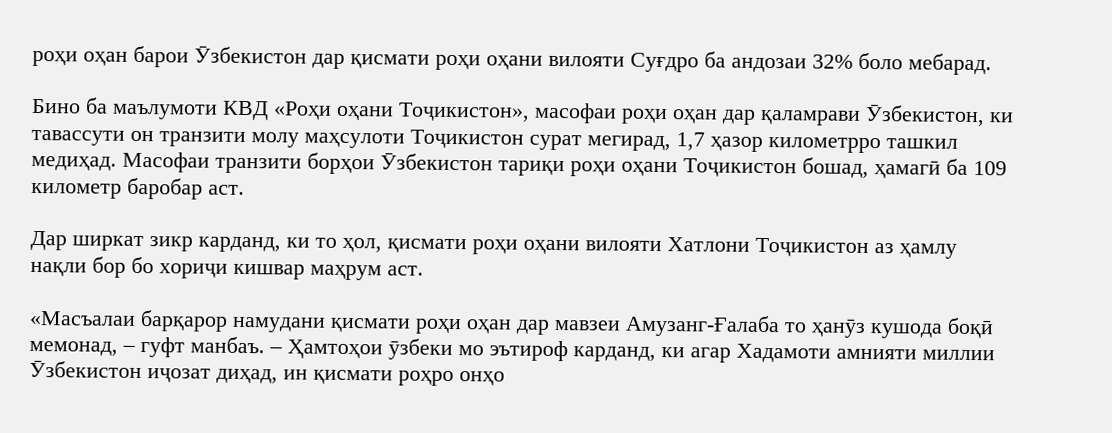роҳи оҳан барои Ӯзбекистон дар қисмати роҳи оҳани вилояти Суғдро ба андозаи 32% боло мебарад.

Бино ба маълумоти КВД «Роҳи оҳани Тоҷикистон», масофаи роҳи оҳан дар қаламрави Ӯзбекистон, ки тавассути он транзити молу маҳсулоти Тоҷикистон сурат мегирад, 1,7 ҳазор километрро ташкил медиҳад. Масофаи транзити борҳои Ӯзбекистон тариқи роҳи оҳани Тоҷикистон бошад, ҳамагӣ ба 109 километр баробар аст.

Дар ширкат зикр карданд, ки то ҳол, қисмати роҳи оҳани вилояти Хатлони Тоҷикистон аз ҳамлу нақли бор бо хориҷи кишвар маҳрум аст.

«Масъалаи барқарор намудани қисмати роҳи оҳан дар мавзеи Амузанг-Ғалаба то ҳанӯз кушода боқӣ мемонад, – гуфт манбаъ. – Ҳамтоҳои ӯзбеки мо эътироф карданд, ки агар Хадамоти амнияти миллии Ӯзбекистон иҷозат диҳад, ин қисмати роҳро онҳо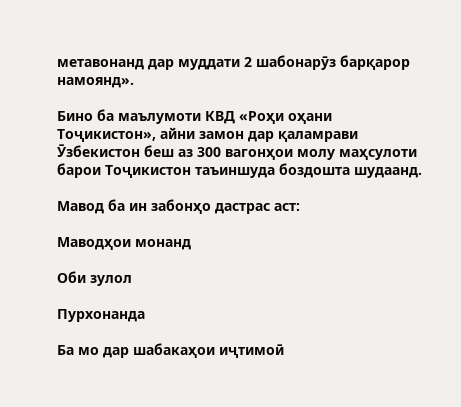метавонанд дар муддати 2 шабонарӯз барқарор намоянд».

Бино ба маълумоти КВД «Роҳи оҳани Тоҷикистон», айни замон дар қаламрави Ӯзбекистон беш аз 300 вагонҳои молу маҳсулоти барои Тоҷикистон таъиншуда боздошта шудаанд.

Мавод ба ин забонҳо дастрас аст:

Маводҳои монанд

Оби зулол

Пурхонанда

Ба мо дар шабакаҳои иҷтимоӣ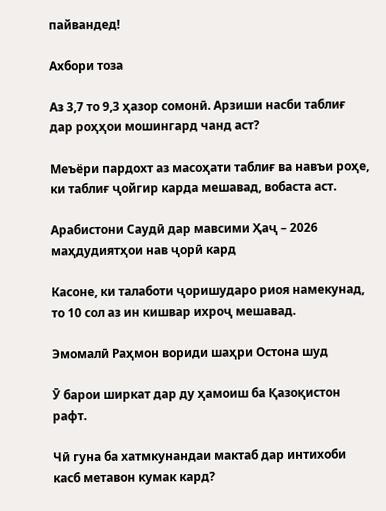пайвандед!

Ахбори тоза

Аз 3,7 то 9,3 ҳазор сомонӣ. Арзиши насби таблиғ дар роҳҳои мошингард чанд аст?

Меъёри пардохт аз масоҳати таблиғ ва навъи роҳе, ки таблиғ ҷойгир карда мешавад, вобаста аст.

Арабистони Саудӣ дар мавсими Ҳаҷ – 2026 маҳдудиятҳои нав ҷорӣ кард

Касоне, ки талаботи ҷоришударо риоя намекунад, то 10 сол аз ин кишвар ихроҷ мешавад.

Эмомалӣ Раҳмон вориди шаҳри Остона шуд

Ӯ барои ширкат дар ду ҳамоиш ба Қазоқистон рафт.

Чӣ гуна ба хатмкунандаи мактаб дар интихоби касб метавон кумак кард?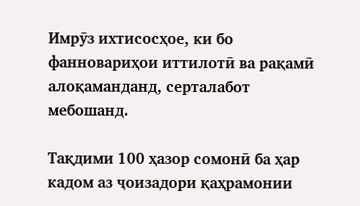Имрӯз ихтисосҳое, ки бо фанновариҳои иттилотӣ ва рақамӣ алоқаманданд, серталабот мебошанд.

Тақдими 100 ҳазор сомонӣ ба ҳар кадом аз ҷоизадори қаҳрамонии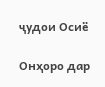ҷудои Осиё

Онҳоро дар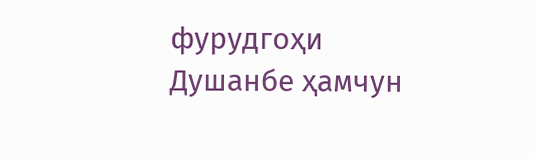фурудгоҳи Душанбе ҳамчун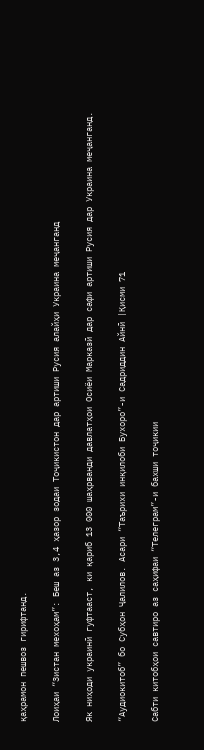қаҳрамон пешвоз гирифтанд.

Лоиҳаи “Зистан мехоҳам”: Беш аз 3,4 ҳазор зодаи Тоҷикистон дар артиши Русия алайҳи Украина меҷанганд

Як ниҳоди украинӣ гуфтааст, ки қариб 13 000 шаҳрванди давлатҳои Осиёи Марказӣ дар сафи артиши Русия дар Украина меҷанганд.

“Аудиокитоб” бо Субҳон Ҷалилов. Асари “Таърихи инқилоби Бухоро”-и Садриддин Айнӣ |Қисми 71

Cабти китобҳои савтиро аз саҳифаи “Телеграм”-и бахши тоҷикии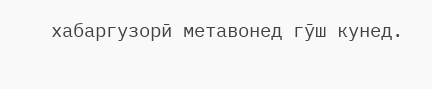хабаргузорӣ метавонед гӯш кунед.